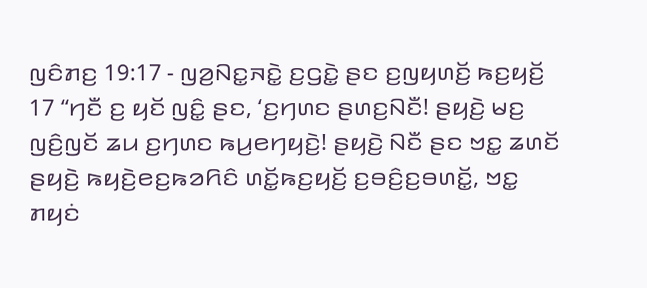ꤜꤢꤨꤊꤢ꤬ 19:17 - ꤜꤤ꤬ꤡꤢ꤭ꤏꤢꤧ꤭ ꤢ꤬ꤞꤢꤧ꤭ ꤔꤢ ꤢ꤬ꤜꤟꤛꤢꤩ꤬ ꤒꤢ꤬ꤟꤢꤩ꤬
17 “ꤚꤢꤪ ꤢ꤬ ꤟꤢꤩ ꤜꤢꤨ꤭ ꤔꤢ, ‘ꤢ꤬ꤚꤛꤢ ꤔꤛꤢ꤬ꤡꤢꤪ! ꤔꤟꤢꤧ꤬ ꤗꤢ꤬ ꤜꤢꤨ꤬ꤜꤢꤩ ꤘꤣ ꤢ꤬ꤚꤛꤢ ꤒꤣ꤬ꤕꤚꤟꤢꤧ꤬! ꤔꤟꤢꤧ꤬ ꤡꤢꤪ ꤔꤢ ꤠꤢ꤭ ꤘꤛꤢꤩ ꤔꤟꤢꤧ꤬ ꤒꤟꤢꤧ꤬ꤕꤢ꤬ꤒꤤꤖꤢꤨ ꤛꤢꤩ꤭ꤒꤢ꤬ꤟꤢꤩ꤬ ꤢ꤬ꤋꤢꤨ꤬ꤢ꤬ꤋꤛꤢꤩ꤭, ꤠꤢ꤭ ꤊꤟꤢꤦ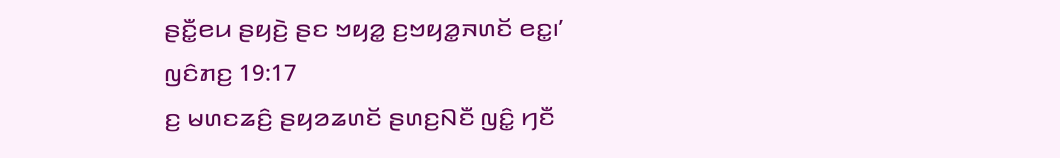ꤔꤢꤪ꤭ꤕꤣ ꤔꤟꤢꤧ꤬ ꤔꤢ ꤠꤟꤤ꤭ ꤢ꤬ꤠꤟꤤ꤭ꤏꤛꤢꤩ ꤕꤢ꤭꤯’
ꤜꤢꤨꤊꤢ꤬ 19:17
ꤢ꤬ ꤗꤛꤢꤘꤢꤨ꤬ ꤔꤟꤤꤘꤛꤢꤩ ꤔꤛꤢ꤬ꤡꤢꤪ ꤜꤢꤨ꤭ ꤚꤢꤪ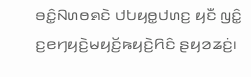ꤋꤢꤨ꤭ꤡꤛꤥꤎꤢꤧ ꤓꤝꤟꤥ꤭ꤓꤛꤢ꤬ ꤟꤢꤪ ꤜꤢꤨ꤭ ꤢ꤬ꤕꤚꤟꤢꤧ꤬ꤗꤟꤢꤩ꤬ꤒꤟꤢꤧ꤬ꤖꤢꤨ ꤔꤟꤤꤘꤢꤦ꤬꤯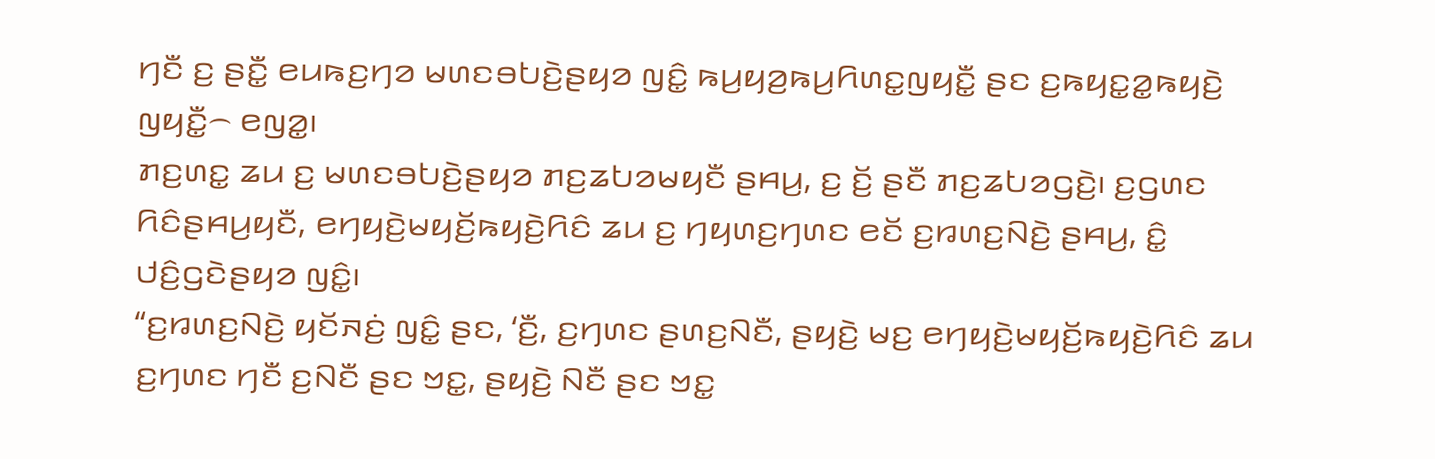ꤚꤢꤪ ꤢ꤬ ꤔꤢꤪ꤭ ꤕꤣꤒꤢ꤬ꤚꤤ ꤗꤛꤢꤋꤝꤢꤧ꤬ꤔꤟꤤ ꤜꤢꤨ꤭ ꤒꤣ꤬ꤟꤤ꤬ꤒꤣ꤬ꤖꤛꤢ꤭ꤜꤟꤢꤪ꤭ ꤔꤢ ꤢ꤬ꤒꤟꤢ꤭ꤤ꤭ꤒꤟꤢꤧ꤬ ꤜꤟꤢꤪ꤭꤮ ꤕꤜꤤ꤭꤯
ꤊꤢ꤬ꤛꤢ꤭ ꤘꤣ ꤢ꤬ ꤗꤛꤢꤋꤝꤢꤧ꤬ꤔꤟꤤ ꤊꤢ꤬ꤘꤝꤤꤗꤟꤢꤪ ꤔꤌꤣ꤬, ꤢ꤬ ꤢꤩ꤬ ꤔꤢꤪ ꤊꤢ꤬ꤘꤝꤤꤞꤢꤧ꤬꤯ ꤢ꤬ꤞꤛꤢ ꤖꤢꤨꤔꤌꤣ꤬ꤟꤢꤪ, ꤕꤚꤟꤢꤧ꤬ꤗꤟꤢꤩ꤬ꤒꤟꤢꤧ꤬ꤖꤢꤨ ꤘꤣ ꤢ꤬ ꤚꤟꤛꤢ꤬ꤚꤛꤢ ꤕꤢꤩ ꤢ꤬ꤙꤛꤢ꤬ꤡꤢꤧ꤬ ꤔꤌꤣ꤬, ꤢꤨ꤭ ꤓꤢꤨ꤬ꤞꤢꤧꤔꤟꤤ ꤜꤢꤨ꤭꤯
“ꤢ꤬ꤙꤛꤢ꤬ꤡꤢꤧ꤬ ꤟꤢꤩꤏꤢꤦ꤬ ꤜꤢꤨ꤭ ꤔꤢ, ‘ꤢꤪ꤬, ꤢ꤬ꤚꤛꤢ ꤔꤛꤢ꤬ꤡꤢꤪ, ꤔꤟꤢꤧ꤬ ꤗꤢ꤬ ꤕꤚꤟꤢꤧ꤬ꤗꤟꤢꤩ꤬ꤒꤟꤢꤧ꤬ꤖꤢꤨ ꤘꤣ ꤢ꤬ꤚꤛꤢ ꤚꤢꤪ ꤢ꤬ꤡꤢꤪ ꤔꤢ ꤠꤢ꤭, ꤔꤟꤢꤧ꤬ ꤡꤢꤪ ꤔꤢ ꤠꤢ꤭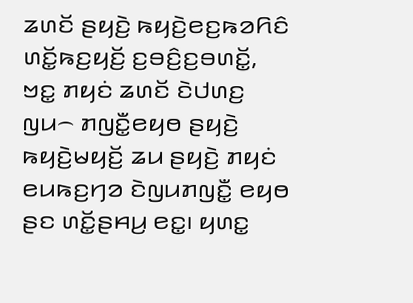ꤘꤛꤢꤩ ꤔꤟꤢꤧ꤬ ꤒꤟꤢꤧ꤬ꤕꤢ꤬ꤒꤤꤖꤢꤨ ꤛꤢꤩ꤭ꤒꤢ꤬ꤟꤢꤩ꤬ ꤢ꤬ꤋꤢꤨ꤬ꤢ꤬ꤋꤛꤢꤩ꤭, ꤠꤢ꤭ ꤊꤟꤢꤦ ꤘꤛꤢꤩ ꤢꤧꤓꤛꤢ꤬ ꤜꤣ꤮ ꤊꤜꤢꤪ꤭ꤕꤟꤥ ꤔꤟꤢꤧ꤬ ꤒꤟꤢꤧ꤬ꤗꤟꤢꤩ꤬ ꤘꤣ ꤔꤟꤢꤧ꤬ ꤊꤟꤢꤦ ꤕꤣꤒꤢ꤬ꤚꤤ ꤢꤧꤜꤣꤊꤜꤢꤪ꤭ ꤕꤟꤥ ꤔꤢ ꤛꤢꤩ꤭ꤔꤌꤣ꤬ ꤕꤢ꤭꤯ ꤟꤛꤢ꤭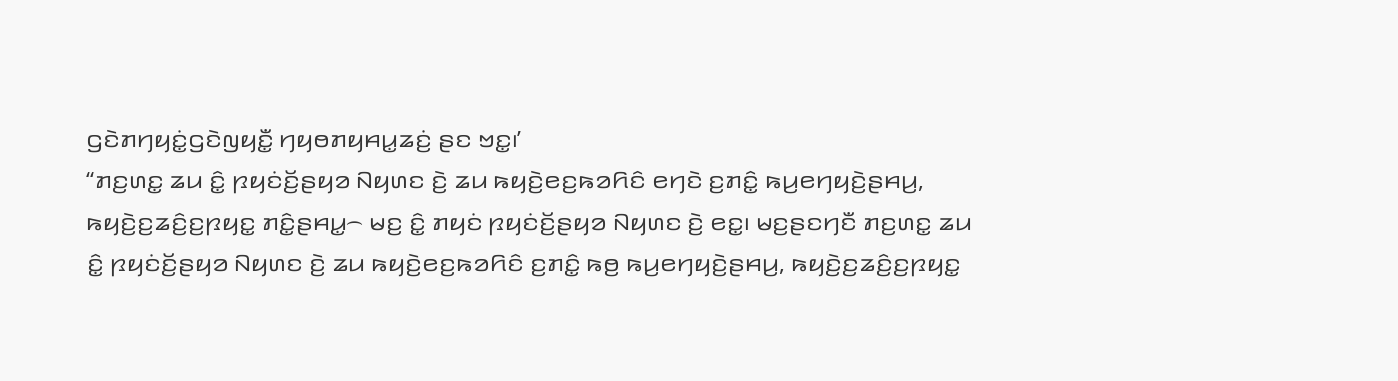ꤞꤢꤧꤊꤚꤟꤢꤦ꤭ꤞꤢꤧꤜꤟꤢꤪ꤭ ꤚꤟꤥꤊꤟꤌꤣ꤭ꤘꤢꤦ꤬ ꤔꤢ ꤠꤢ꤭꤯’
“ꤊꤢ꤬ꤛꤢ꤭ ꤘꤣ ꤢꤨ꤭ ꤐꤟꤢꤦꤢꤩ꤬ꤔꤟꤤ ꤡꤟꤛꤢ ꤢꤧ꤬ ꤘꤣ ꤒꤟꤢꤧ꤬ꤕꤢ꤬ꤒꤤꤖꤢꤨ ꤕꤚꤢꤧ ꤢ꤬ꤊꤢꤨ꤭ ꤒꤣ꤬ꤕꤚꤟꤢꤧ꤬ꤔꤌꤣ꤬, ꤒꤟꤢꤧ꤬ꤢ꤬ꤘꤢꤨ꤬ꤢ꤬ꤐꤟꤢ꤭ ꤊꤢꤨ꤭ꤔꤌꤣ꤭꤮ ꤗꤢ꤬ ꤢꤨ꤭ ꤊꤟꤢꤦ ꤐꤟꤢꤦꤢꤩ꤬ꤔꤟꤤ ꤡꤟꤛꤢ ꤢꤧ꤬ ꤕꤢ꤭꤯ ꤗꤢ꤬ꤔꤢꤚꤢꤪ ꤊꤢ꤬ꤛꤢ꤭ ꤘꤣ ꤢꤨ꤭ ꤐꤟꤢꤦꤢꤩ꤬ꤔꤟꤤ ꤡꤟꤛꤢ ꤢꤧ꤬ ꤘꤣ ꤒꤟꤢꤧ꤬ꤕꤢ꤬ꤒꤤꤖꤢꤨ ꤢ꤬ꤊꤢꤨ꤭ ꤒꤥ꤬ ꤒꤣ꤬ꤕꤚꤟꤢꤧ꤬ꤔꤌꤣ꤬, ꤒꤟꤢꤧ꤬ꤢ꤬ꤘꤢꤨ꤬ꤢ꤬ꤐꤟꤢ꤭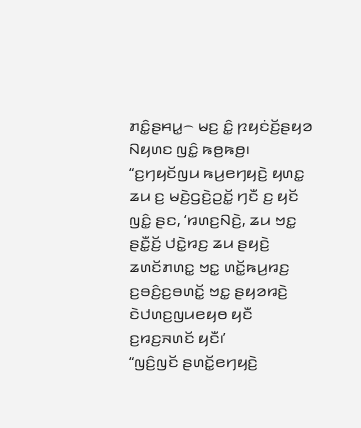ꤊꤢꤨ꤭ꤔꤌꤣ꤭꤮ ꤗꤢ꤬ ꤢꤨ꤭ ꤐꤟꤢꤦꤢꤩ꤬ꤔꤟꤤ ꤡꤟꤛꤢ ꤜꤢꤨ꤭ ꤒꤥ꤬ꤒꤥ꤬꤯
“ꤢ꤬ꤚꤟꤢꤩꤜꤣ ꤒꤣ꤬ꤕꤚꤟꤢꤧ꤬ ꤟꤛꤢ꤭ ꤘꤣ ꤢ꤬ ꤗꤢꤧ꤬ꤞꤢꤧ꤬ꤑꤢꤩ꤭ ꤚꤢꤪ ꤢ꤬ ꤟꤢꤩ ꤜꤢꤨ꤭ ꤔꤢ, ‘ꤙꤛꤢ꤬ꤡꤢꤧ꤬, ꤘꤣ ꤠꤢ꤭ ꤔꤢꤪ꤭ꤢꤩ꤬ ꤓꤢꤧ꤭ꤙꤢ꤬ ꤘꤣ ꤔꤟꤢꤧ꤬ ꤘꤛꤢꤩꤊꤛꤢ꤭ ꤠꤢ꤭ ꤛꤢꤩ꤭ꤒꤣ꤬ꤙꤢ꤬ ꤢ꤬ꤋꤢꤨ꤬ꤢ꤬ꤋꤛꤢꤩ꤭ ꤠꤢ꤭ ꤔꤟꤤꤙꤢꤧ꤬ ꤢꤧꤓꤛꤢ꤬ꤜꤣꤕꤟꤥ ꤟꤢꤪ ꤢ꤬ꤙꤢ꤬ꤏꤛꤢꤩ ꤟꤢꤪ꤯’
“ꤜꤢꤨ꤬ꤜꤢꤩ ꤔꤛꤢꤩ꤭ꤕꤚꤟꤢꤧ꤬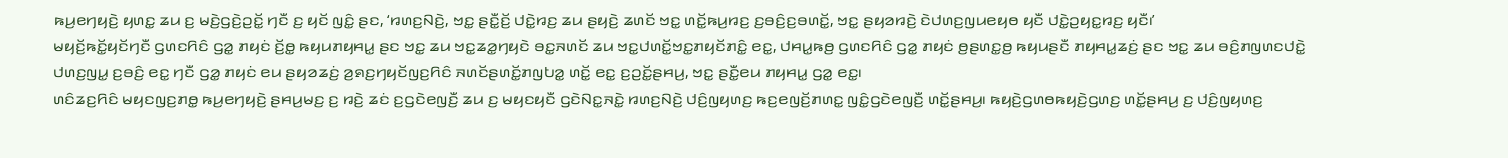ꤒꤣ꤬ꤕꤚꤟꤢꤧ꤬ ꤟꤛꤢ꤭ ꤘꤣ ꤢ꤬ ꤗꤢꤧ꤬ꤞꤢꤧ꤬ꤑꤢꤩ꤭ ꤚꤢꤪ ꤢ꤬ ꤟꤢꤩ ꤜꤢꤨ꤭ ꤔꤢ, ‘ꤙꤛꤢ꤬ꤡꤢꤧ꤬, ꤠꤢ꤭ ꤔꤢꤪ꤭ꤢꤩ꤬ ꤓꤢꤧ꤭ꤙꤢ꤬ ꤘꤣ ꤔꤟꤢꤧ꤬ ꤘꤛꤢꤩ ꤠꤢ꤭ ꤛꤢꤩ꤭ꤒꤣ꤬ꤙꤢ꤬ ꤢ꤬ꤋꤢꤨ꤬ꤢ꤬ꤋꤛꤢꤩ꤭, ꤠꤢ꤭ ꤔꤟꤤꤙꤢꤧ꤬ ꤢꤧꤓꤛꤢ꤬ꤜꤣꤕꤟꤥ ꤟꤢꤪ ꤓꤢꤧ꤭ꤑꤟꤢ꤭ꤙꤢ꤬ ꤟꤢꤪ꤯’
ꤗꤟꤢꤩ꤬ꤒꤢꤩ꤭ꤟꤢꤩꤚꤢꤪ ꤞꤛꤢꤖꤢꤨ ꤞꤤ꤭ ꤊꤟꤢꤦ ꤢꤩ꤬ꤥ꤭ ꤒꤟꤣꤊꤟꤌꤣ꤭ ꤔꤢ ꤠꤢ꤭ ꤘꤣ ꤠꤢ꤭ꤘꤤ꤭ꤚꤟꤢꤧ ꤋꤢ꤭ꤏꤛꤢꤩ ꤘꤣ ꤠꤢ꤭ꤓꤛꤢꤩ꤭ꤠꤢ꤭ꤊꤟꤢꤩꤊꤢꤨ꤭ ꤕꤢ꤭, ꤓꤌꤣ꤭ꤒꤥ꤬ ꤞꤛꤢꤖꤢꤨ ꤞꤤ꤭ ꤊꤟꤢꤦ ꤥ꤬ꤔꤛꤢ꤭ꤥ꤬ ꤒꤟꤣꤔꤢꤪ ꤊꤟꤌꤣ꤭ꤘꤢꤦ꤬ ꤔꤢ ꤠꤢ꤭ ꤘꤣ ꤋꤢꤨ꤬ꤊꤜꤛꤢꤓꤢꤧ꤭ ꤓꤛꤢ꤬ꤜꤣ꤭ ꤢ꤬ꤋꤢꤨ꤬ ꤕꤢ꤭ ꤚꤢꤪ ꤞꤤ꤭ ꤊꤟꤢꤦ ꤕꤣ ꤔꤟꤤꤘꤢꤦ꤬ ꤤ꤬ꤎꤢ꤬ꤚꤟꤢꤩꤜꤢ꤬ꤖꤢꤨ ꤏꤛꤢꤩꤔꤛꤢꤩ꤭ꤊꤜꤝꤤ꤭ ꤛꤢꤩ꤭ ꤕꤢ꤭ ꤢ꤬ꤑꤢꤩ꤭ꤔꤌꤣ꤬, ꤠꤢ꤭ ꤔꤢꤪ꤭ꤕꤣ ꤊꤟꤌꤣ꤭ ꤞꤤ꤭ ꤕꤢ꤭꤯
ꤛꤢꤨꤘꤢ꤬ꤖꤢꤨ ꤗꤟꤢꤜꤢ꤬ꤊꤥ꤭ ꤒꤣ꤬ꤕꤚꤟꤢꤧ꤬ ꤔꤌꤣ꤬ꤗꤢ꤬ ꤢ꤬ ꤙꤢꤧ꤬ ꤘꤢꤦ ꤢ꤬ꤞꤢꤧꤕꤜꤢꤪ꤬ ꤘꤣ ꤢ꤬ ꤗꤟꤢꤟꤢꤪ ꤞꤢꤧꤡꤢ꤭ꤏꤢꤧ꤭ ꤙꤛꤢ꤬ꤡꤢꤧ꤬ ꤓꤢꤨ꤬ꤜꤟꤛꤢ꤬ ꤒꤢ꤬ꤕꤜꤢꤩ꤬ꤊꤛꤢ꤭ ꤜꤢꤨ꤭ꤞꤢꤧꤕꤜꤢꤪ꤬ ꤛꤢꤩ꤭ꤔꤌꤣ꤬꤯ ꤒꤟꤢꤧ꤬ꤞꤛꤥꤒꤟꤢꤧ꤬ꤞꤛꤢ꤬ ꤛꤢꤩ꤭ꤔꤌꤣ꤬ ꤢ꤬ ꤓꤢꤨ꤬ꤜꤟꤛꤢ꤬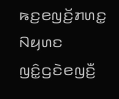ꤒꤢ꤬ꤕꤜꤢꤩ꤬ꤊꤛꤢ꤭ ꤡꤟꤛꤢ ꤜꤢꤨ꤭ꤞꤢꤧꤕꤜꤢꤪ꤬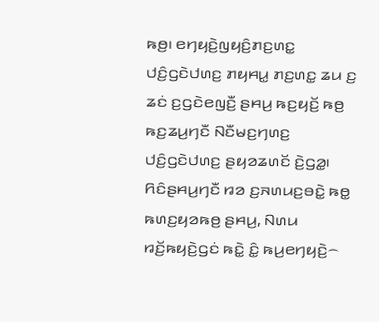ꤒꤥ꤬꤯ ꤕꤚꤟꤢꤧ꤬ꤜꤟꤢꤨ꤬ꤊꤢ꤬ꤛꤢ꤭ ꤓꤢꤨ꤬ꤞꤢꤧꤓꤛꤢ꤬ ꤊꤟꤌꤣ꤭ ꤊꤢ꤬ꤛꤢ꤭ ꤘꤣ ꤢ꤬ ꤘꤢꤦ ꤢ꤬ꤞꤢꤧꤕꤜꤢꤪ꤬ ꤔꤌꤣ꤬ ꤒꤢ꤬ꤟꤢꤩ꤬ ꤒꤥ꤬ ꤒꤢ꤬ꤘꤣ꤬ꤚꤢꤪ ꤡꤢꤪꤗꤢ꤬ꤚꤛꤢ꤬ ꤓꤢꤨ꤬ꤞꤢꤧꤓꤛꤢ꤬ ꤔꤟꤤꤘꤛꤢꤩ ꤢꤧ꤬ꤞꤤ꤭꤯
ꤖꤢꤨꤔꤌꤣ꤬ꤚꤢꤪ ꤙꤤ ꤢ꤬ꤏꤛꤣꤢ꤬ꤋꤢꤧ꤭ ꤒꤥ꤭ ꤒꤛꤢ꤬ꤟꤤꤒꤥ꤬ ꤔꤌꤣ꤬, ꤡꤛꤣ ꤙꤢꤩ꤬ꤒꤟꤢꤧ꤬ꤞꤢꤦ ꤒꤢꤧ꤭ ꤢꤨ꤭ ꤒꤣ꤬ꤕꤚꤟꤢꤧ꤬꤮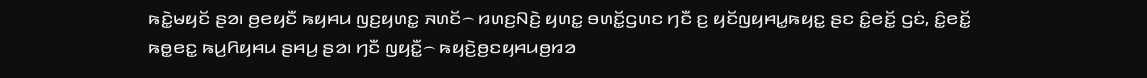ꤒꤢꤧ꤭ꤗꤟꤢꤩ ꤔꤤ꤯ ꤥ꤬ꤕꤟꤢꤪ ꤒꤟꤌꤣ ꤜꤢ꤬ꤟꤛꤢ꤭ ꤏꤛꤢꤩ꤮ ꤙꤛꤢ꤬ꤡꤢꤧ꤬ ꤟꤛꤢ꤭ ꤋꤛꤢꤩ꤭ꤞꤛꤢ ꤚꤢꤪ ꤢ꤬ ꤟꤢꤩꤜꤟꤌꤣ꤭ꤒꤟꤢ꤭ ꤔꤢ ꤢꤨ꤭ꤕꤢꤩ꤭ ꤞꤢꤦ, ꤢꤨ꤭ꤕꤢꤩ꤭ ꤒꤥ꤭ꤕꤢ꤭ ꤒꤣ꤬ꤖꤟꤌꤣ ꤔꤌꤣ꤬ ꤔꤤ꤯ ꤚꤢꤪ ꤜꤟꤢꤪ꤭꤮ ꤒꤟꤢꤧ꤬ꤥ꤬ꤢꤟꤌꤣꤥ꤬ꤙꤤ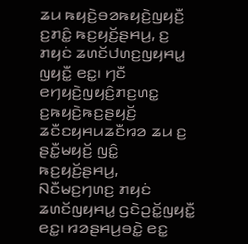ꤘꤣ ꤒꤟꤢꤧ꤬ꤋꤤꤒꤟꤢꤧ꤬ꤜꤟꤢꤪ꤬ ꤢ꤬ꤊꤢꤨ꤭ ꤒꤢ꤬ꤟꤢꤩ꤬ꤔꤌꤣ꤬, ꤢ꤬ ꤊꤟꤢꤦ ꤘꤛꤢꤩꤓꤛꤢ꤬ꤜꤟꤌꤣ꤭ ꤜꤟꤢꤪ꤭ ꤕꤢ꤭꤯ ꤚꤢꤪ ꤕꤚꤟꤢꤧ꤬ꤜꤟꤢꤨ꤬ꤊꤢ꤬ꤛꤢ꤭ ꤢ꤬ꤒꤟꤢꤧ꤬ꤒꤢ꤬ꤔꤟꤢꤩ꤬ ꤘꤢꤪꤢꤟꤌꤣꤘꤢꤪꤙꤤ ꤘꤣ ꤢ꤬ ꤔꤢꤪ꤭ꤗꤟꤢꤩ꤬ ꤜꤢꤨ꤭ ꤒꤢ꤬ꤟꤢꤩ꤬ꤔꤌꤣ꤬, ꤡꤢꤪꤗꤢ꤬ꤚꤛꤢ꤬ ꤊꤟꤢꤦ ꤘꤛꤢꤩꤜꤟꤌꤣ꤭ ꤞꤢꤧꤑꤢꤩ꤭ꤜꤟꤢꤪ꤭ ꤕꤢ꤭꤯ ꤙꤤꤔꤌꤣ꤬ꤋꤢꤧ꤭ ꤕꤢ꤭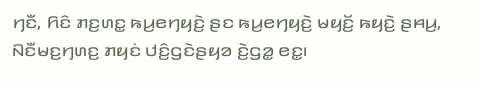ꤚꤢꤪ, ꤖꤢꤨ ꤊꤢ꤬ꤛꤢ꤭ ꤒꤣ꤬ꤕꤚꤟꤢꤧ꤬ ꤔꤢ ꤒꤣ꤬ꤕꤚꤟꤢꤧ꤬ ꤗꤟꤢꤩ꤬ ꤒꤟꤢꤧ꤬ ꤔꤌꤣ꤬, ꤡꤢꤪꤗꤢ꤬ꤚꤛꤢ꤬ ꤊꤟꤢꤦ ꤓꤢꤨ꤬ꤞꤢꤧꤔꤟꤤ ꤢꤧ꤬ꤞꤤ꤭ ꤕꤢ꤭꤯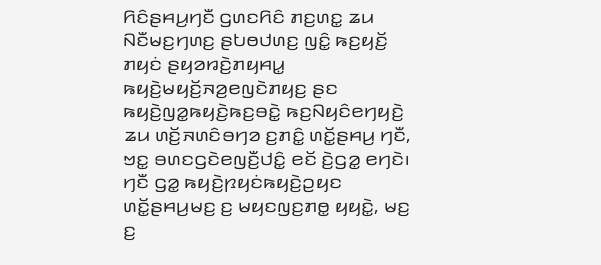ꤖꤢꤨꤔꤌꤣ꤬ꤚꤢꤪ ꤞꤛꤢꤖꤢꤨ ꤊꤢ꤬ꤛꤢ꤭ ꤘꤣ ꤡꤢꤪꤗꤢ꤬ꤚꤛꤢ꤬ ꤔꤝꤥꤓꤛꤢ꤬ ꤜꤢꤨ꤭ ꤒꤢ꤬ꤟꤢꤩ꤬ ꤊꤟꤢꤦ ꤔꤟꤤꤙꤢꤧ꤬ꤊꤟꤌꤣ꤭ ꤒꤟꤢꤧ꤬ꤗꤟꤢꤩ꤬ꤏꤤ꤬ꤕꤜꤢꤧꤊꤟꤢ꤬ ꤔꤢ ꤒꤟꤢꤧ꤬ꤜꤤ꤭ꤒꤟꤢꤧ꤬ꤒꤢ꤬ꤋꤢꤧ꤭ ꤒꤢ꤬ꤡꤟꤢꤨꤕꤚꤟꤢꤧ꤬ ꤘꤣ ꤛꤢꤩ꤬ꤏꤛꤢꤨꤋꤚꤤ ꤢ꤬ꤊꤢꤨ꤭ ꤛꤢꤩ꤭ꤔꤌꤣ꤬ ꤚꤢꤪ, ꤠꤢ꤭ ꤋꤛꤢꤞꤢꤧꤕꤜꤢꤪ꤬ꤓꤢꤨ꤭ ꤕꤢꤩ ꤢꤧ꤬ꤞꤤ꤭ ꤕꤚꤢꤧ꤯
ꤚꤢꤪ ꤞꤤ꤭ ꤒꤟꤢꤧ꤬ꤐꤟꤢꤦꤒꤟꤢꤧ꤬ꤑꤟꤢ ꤛꤢꤩ꤭ꤔꤌꤣ꤬ꤗꤢ꤬ ꤢ꤬ ꤗꤟꤢꤜꤢ꤬ꤊꤥ꤭ ꤟꤟꤢꤧ꤭, ꤗꤢ꤬ ꤢ꤬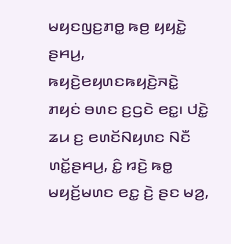ꤗꤟꤢꤜꤢ꤬ꤊꤥ꤭ ꤒꤥ꤬ ꤟꤟꤢꤧ꤭ ꤔꤌꤣ꤬, ꤒꤟꤢꤧ꤬ꤕꤟꤛꤢꤒꤟꤢꤧ꤬ꤏꤢꤧ꤭ ꤊꤟꤢꤦ ꤋꤛꤢ ꤢ꤬ꤞꤢꤧ ꤕꤢ꤭꤯ ꤓꤢꤧ꤭ ꤘꤣ ꤢ꤬ ꤕꤛꤢꤩꤡꤟꤛꤢ ꤡꤢꤪ ꤛꤢꤩ꤭ꤔꤌꤣ꤬, ꤢꤨ꤭ ꤙꤢꤧ꤬ ꤒꤥ꤭ ꤗꤟꤢꤩ꤬ꤗꤛꤢ ꤕꤢ꤭ ꤢꤧ꤬ ꤔꤢ ꤗꤤ꤬,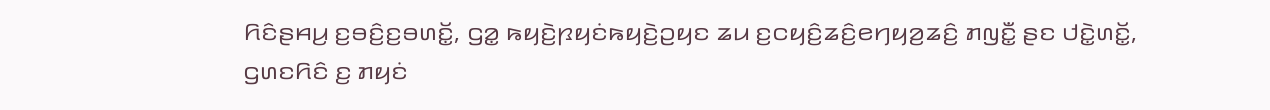ꤖꤢꤨꤔꤌꤣ꤬ ꤢ꤬ꤋꤢꤨ꤬ꤢ꤬ꤋꤛꤢꤩ꤭, ꤞꤤ꤭ ꤒꤟꤢꤧ꤬ꤐꤟꤢꤦꤒꤟꤢꤧ꤬ꤑꤟꤢ ꤘꤣ ꤢ꤬ꤍꤟꤢꤨ꤬ꤘꤢꤨ꤬ꤕꤚꤟꤤ꤬ꤘꤢꤨ꤬ ꤊꤜꤢꤪ꤭ ꤔꤢ ꤓꤢꤧ꤭ꤛꤢꤩ꤭, ꤞꤛꤢꤖꤢꤨ ꤢ꤬ ꤊꤟꤢꤦ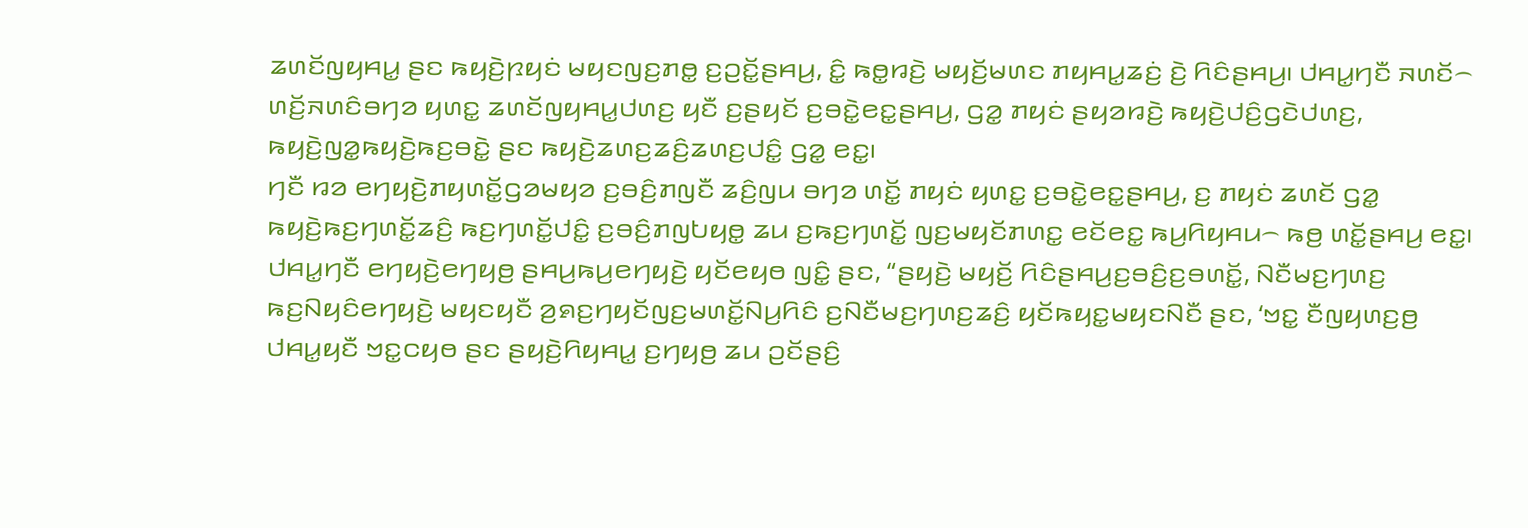ꤘꤛꤢꤩꤜꤟꤌꤣ꤭ ꤔꤢ ꤒꤟꤢꤧ꤬ꤐꤟꤢꤦ ꤗꤟꤢꤜꤢ꤬ꤊꤥ꤭ ꤢ꤬ꤑꤢꤩ꤭ꤔꤌꤣ꤬, ꤢꤨ꤭ ꤒꤥ꤭ꤙꤢꤧ꤬ ꤗꤟꤢꤩ꤬ꤗꤛꤢ ꤊꤟꤌꤣ꤭ꤘꤢꤦ꤬ ꤢꤧ꤬ ꤖꤢꤨꤔꤌꤣ꤬꤯ ꤓꤌꤣ꤭ꤚꤢꤪ ꤏꤛꤢꤩ꤮ ꤛꤢꤩ꤬ꤏꤛꤢꤨꤋꤚꤤ ꤟꤛꤢ꤭ ꤘꤛꤢꤩꤜꤟꤌꤣ꤭ꤓꤛꤢ꤬ ꤟꤢꤪ ꤢ꤬ꤔꤟꤢꤩ ꤢ꤬ꤋꤢꤧ꤭ꤕꤢ꤭ꤔꤌꤣ꤬, ꤞꤤ꤭ ꤊꤟꤢꤦ ꤔꤟꤤꤙꤢꤧ꤬ ꤒꤟꤢꤧ꤬ꤓꤢꤨ꤬ꤞꤢꤧꤓꤛꤢ꤬, ꤒꤟꤢꤧ꤬ꤜꤤ꤭ꤒꤟꤢꤧ꤬ꤒꤢ꤬ꤋꤢꤧ꤭ ꤔꤢ ꤒꤟꤢꤧ꤬ꤘꤛꤢ꤬ꤘꤢꤨ꤬ꤘꤛꤢ꤬ꤓꤢꤨ꤭ ꤞꤤ꤭ ꤕꤢ꤭꤯
ꤚꤢꤪ ꤙꤤ ꤕꤚꤟꤢꤧ꤬ꤊꤟꤛꤢꤩ꤭ꤞꤤꤗꤟꤤ ꤢ꤬ꤋꤢꤨ꤬ꤊꤜꤢꤪ ꤘꤢꤨ꤬ꤜꤣ ꤋꤚꤤ ꤛꤢꤩ꤭ ꤊꤟꤢꤦ ꤟꤛꤢ꤭ ꤢ꤬ꤋꤢꤧ꤭ꤕꤢ꤭ꤔꤌꤣ꤬, ꤢ꤬ ꤊꤟꤢꤦ ꤘꤛꤢꤩ ꤞꤤ꤭ ꤒꤟꤢꤧ꤬ꤒꤢ꤬ꤚꤛꤢꤩ꤭ꤘꤢꤨ꤬ ꤒꤢ꤬ꤚꤛꤢꤩ꤭ꤓꤢꤨ꤭ ꤢ꤬ꤋꤢꤨ꤬ꤊꤜꤝꤟꤥ꤭ ꤘꤣ ꤢ꤬ꤒꤢ꤬ꤚꤛꤢꤩ꤭ ꤜꤢ꤬ꤗꤟꤢꤩꤊꤛꤢ꤭ ꤕꤢꤩꤕꤢ꤭ ꤒꤣ꤬ꤖꤟꤌꤣ꤮ ꤒꤥ꤬ ꤛꤢꤩ꤭ꤔꤌꤣ꤬ ꤕꤢ꤭꤯
ꤓꤌꤣ꤭ꤚꤢꤪ ꤕꤚꤟꤢꤧ꤬ꤕꤚꤟꤥ꤬ ꤔꤌꤣ꤬ꤒꤣ꤬ꤕꤚꤟꤢꤧ꤬ ꤟꤢꤩꤕꤟꤥ ꤜꤢꤨ꤭ ꤔꤢ, “ꤔꤟꤢꤧ꤬ ꤗꤟꤢꤩ꤬ ꤖꤢꤨꤔꤌꤣ꤬ꤢ꤬ꤋꤢꤨ꤬ꤢ꤬ꤋꤛꤢꤩ꤭, ꤡꤢꤪꤗꤢ꤬ꤚꤛꤢ꤬ ꤒꤢ꤬ꤡꤟꤢꤨꤕꤚꤟꤢꤧ꤬ ꤗꤟꤢꤟꤢꤪ ꤤ꤬ꤎꤢ꤬ꤚꤟꤢꤩꤜꤢ꤬ꤗꤛꤢꤩ꤭ꤡꤣ꤬ꤖꤢꤨ ꤢ꤬ꤡꤢꤪꤗꤢ꤬ꤚꤛꤢ꤬ꤘꤢꤨ꤬ ꤟꤢꤩꤒꤟꤢ꤭ꤗꤟꤢꤡꤢꤪ ꤔꤢ, ‘ꤠꤢ꤭ ꤢꤪꤜꤟꤛꤢ꤬ꤥ꤬ ꤓꤌꤣ꤭ꤟꤢꤪ ꤠꤢ꤭ꤍꤟꤥ ꤔꤢ ꤔꤟꤢꤧ꤬ꤖꤟꤌꤣ꤭ ꤢ꤬ꤚꤟꤥ꤬ ꤘꤣ ꤑꤢꤩꤔꤢꤨ꤬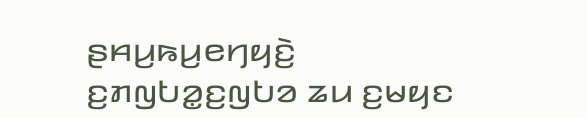ꤔꤌꤣ꤬ꤒꤣ꤬ꤕꤚꤟꤢꤧ꤬ ꤢ꤬ꤊꤜꤝꤤ꤭ꤢ꤬ꤜꤝꤤ ꤘꤣ ꤢ꤬ꤗꤟꤢ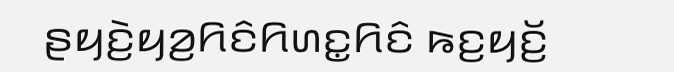ꤔꤟꤢꤧ꤬ꤟꤤ꤬ꤖꤢꤨꤖꤛꤢ꤭ꤖꤢꤨ ꤒꤢ꤬ꤟꤢꤩ꤬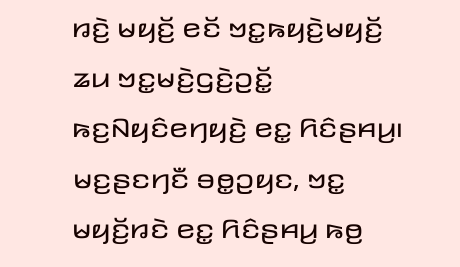ꤙꤢꤧ꤬ ꤗꤟꤢꤩ꤬ ꤕꤢꤩ ꤠꤢ꤭ꤒꤟꤢꤧ꤬ꤗꤟꤢꤩ꤬ ꤘꤣ ꤠꤢ꤭ꤗꤢꤧ꤬ꤞꤢꤧ꤬ꤑꤢꤩ꤭ ꤒꤢ꤬ꤡꤟꤢꤨꤕꤚꤟꤢꤧ꤬ ꤕꤢ꤭ ꤖꤢꤨꤔꤌꤣ꤬꤯ ꤗꤢ꤬ꤔꤢꤚꤢꤪ ꤋꤥ꤭ꤑꤟꤢ, ꤠꤢ꤭ ꤗꤟꤢꤩ꤬ꤙꤢꤧ ꤕꤢ꤭ ꤖꤢꤨꤔꤌꤣ꤬ ꤒꤥ꤬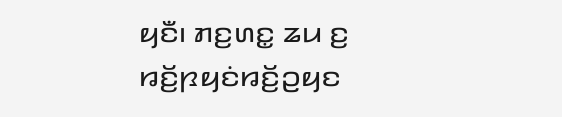ꤟꤢꤪ꤯ ꤊꤢ꤬ꤛꤢ꤭ ꤘꤣ ꤢ꤬ ꤙꤢꤩ꤬ꤐꤟꤢꤦꤙꤢꤩ꤬ꤑꤟꤢ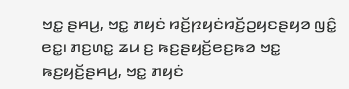ꤠꤢ꤭ ꤔꤌꤣ꤬, ꤠꤢ꤭ ꤊꤟꤢꤦ ꤙꤢꤩ꤬ꤐꤟꤢꤦꤙꤢꤩ꤬ꤑꤟꤢꤔꤟꤤ ꤜꤢꤨ꤭ ꤕꤢ꤭꤯ ꤊꤢ꤬ꤛꤢ꤭ ꤘꤣ ꤢ꤬ ꤒꤢ꤬ꤔꤟꤢꤩ꤬ꤕꤢ꤬ꤒꤤ ꤠꤢ꤭ ꤒꤢ꤬ꤟꤢꤩ꤬ꤔꤌꤣ꤬, ꤠꤢ꤭ ꤊꤟꤢꤦ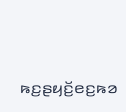ꤒꤢ꤬ꤔꤟꤢꤩ꤬ꤕꤢ꤬ꤒꤤ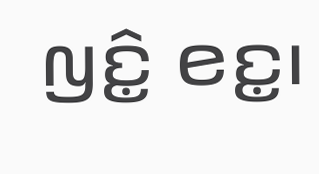ꤜꤢꤨ꤭ ꤕꤢ꤭꤯